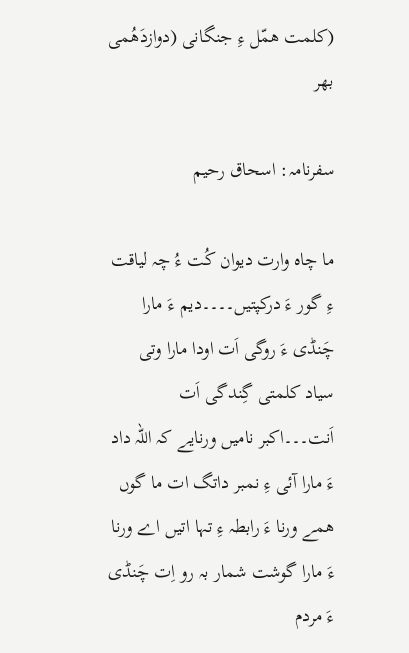(کلمت ھمّل ءِ جنگانی (دوازدَھُمی بھر

سفرنامہ: اسحاق رحیم

ما چاہ وارت دیوان کُت ءُ چہ لیاقت ءِ گور ءَ درکپتیں۔۔۔۔دیم ءَ مارا چَنڈی ءَ روگی اَت اودا مارا وتی سیاد کلمتی گِندگی اَت اَنت۔۔۔اکبر نامیں ورنایے کہ اللہ داد ءَ مارا آئی ءِ نمبر داتگ ات ما گوں ھمے ورنا ءَ رابطہ ءِ تہا اتیں اے ورنا ءَ مارا گوشت شمار بہ رو اِت چَنڈی ءَ مردم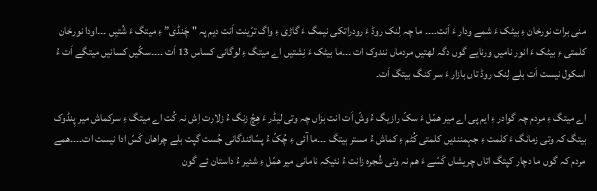منی برات نورخان ءِ بیٹک ءَ شمے ودار ءَ اَنت۔۔۔۔ ما چہ لِنک روڈ ءَ رودراتکی نیمگ ءَ گاڑی ءِ واگ ترّینت اَنت دیم پہ "چَنڈی” ءِ میتگ ءَ شُتیں ۔۔۔اودا نورخان کلمتی ءِ بیٹک ءَ انور نامیں ورنایے گوں دگہ لھتیں مردماں نندوک ات ۔۔۔ما بیٹک ءَ نِشتیں اے میتگ ءِ لوگانی کساس 13 اَت ۔۔۔۔سکّیں کسانیں میتگے اَت ءُ اسکول نیست اَت بلے لِنک روڈ تاں بازار ءَ سر کنگ بیتگ اَت۔

اے میتگ ءِ مردم چہ گوادر ءِ ایم پی اے میر ھمّل ءَ سکّ رازیگ ءُ وشّ اَت انت بزاں چہ وتی لیڈر ءَ ھِچّ زنگ ءُ زلارت اِش نہ کُت اے میتگ ءِ سرکماش میر پِنڈوک بیتگ کہ وتی زمانگ ءَ کلمت ءِ جہمنندیں کلمتی کُٹم ءِ کماش ءُ مستر بیتگ ۔۔۔ما آئی ءِ چُکّ ءُ پسّائندگانی جُست گپت بلے چراھاں کَسّ ادا نیست ات۔۔۔۔ھمے مردم کہ گوں ما دچار کپتگ اتاں چریشاں کَسّے ءَ ھم نہ وتی شُجرہ زانت ءُ نئیکہ نامانی میر ھمّل ءِ شئیر ءُ داستان ئے گون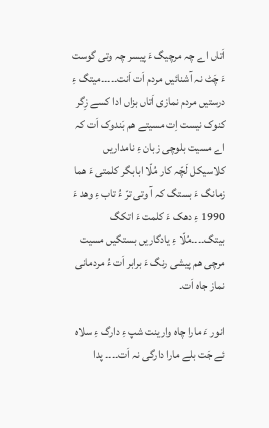اَتاں اے چہ مرچیگ ءَ پیسر چہ وتی گوست ءَ چَٹ نہ آشنائیں مردم اَت اَنت۔۔۔۔۔میتگ ءِ درستیں مردم نمازی اَتاں بزاں ادا کسے زِگر کنوک نیست اِت مسیتے ھم بَندوک اَت کہ اے مسیت بلوچی زبان ءِ نامداریں کلاسیکل لَچّہ کار مُلّا ابابگر کلمتی ءَ ھما زمانگ ءَ بستگ کہ آ وتی ترّ ءُ تاب ءِ وھد ءَ 1990 ءِ دھک ءَ کلمت ءَ اتکگ بیتگ۔۔۔۔مُلّا ءِ یادگاریں بستگیں مسیت مرچی ھم پیشی رنگ ءَ برابر اَت ءُ مردمانی نماز جاہ اَت۔

انور ءَ مارا چاہ وارینت شپ ءِ دارگ ءِ سلاہ ئے جَت بلے مارا دارگی نہ اَت۔۔۔۔ پدا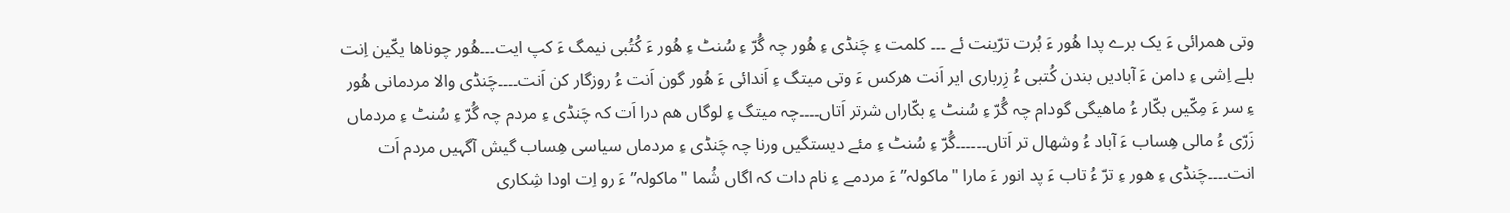وتی ھمرائی ءَ یک برے پدا ھُور ءَ بُرت ترّینت ئے ۔۔۔ کلمت ءِ چَنڈی ءِ ھُور چہ گُرّ ءِ سُنٹ ءِ ھُور ءَ کُتُبی نیمگ ءَ کپ ایت۔۔۔ھُور چوناھا یکّین اِنت بلے اِشی ءِ دامن ءَ آبادیں بندن کُتبی ءُ زِرباری ایر اَنت ھرکس ءَ وتی میتگ ءِ اَندائی ءَ ھُور گون اَنت ءُ روزگار کن اَنت۔۔۔۔چَنڈی والا مردمانی ھُور ءِ سر ءَ مِکّیں بکّار ءُ ماھیگی گودام چہ گُرّ ءِ سُنٹ ءِ بکّاراں شرتر اَتاں۔۔۔۔چہ میتگ ءِ لوگاں ھم درا اَت کہ چَنڈی ءِ مردم چہ گُرّ ءِ سُنٹ ءِ مردماں زَرّی ءُ مالی ھِساب ءَ آباد ءُ وشھال تر اَتاں۔۔۔۔۔۔گُرّ ءِ سُنٹ ءِ مئے دیستگیں ورنا چہ چَنڈی ءِ مردماں سیاسی ھِساب گیش آگہیں مردم اَت انت۔۔۔۔چَنڈی ءِ ھور ءِ ترّ ءُ تاب ءَ پد انور ءَ مارا "ماکولہ” ءَ مردمے ءِ نام دات کہ اگاں شُما "ماکولہ” ءَ رو اِت اودا شِکاری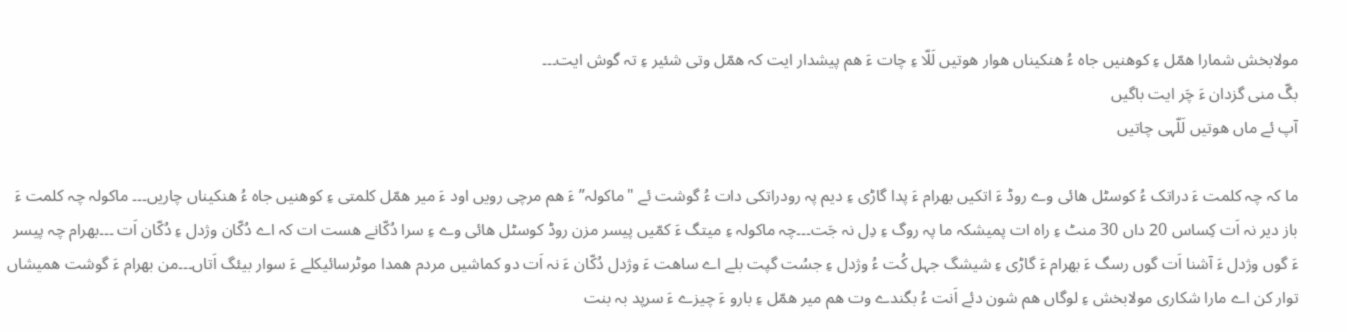مولابخش شمارا ھمّل ءِ کوھنیں جاہ ءُ ھنکیناں ھوار ھوتیں لَلّا ءِ چات ءَ ھم پیشدار ایت کہ ھمّل وتی شئیر ءِ تہ گوش ایت۔۔۔
بگّ منی گزدان ءَ چَر ایت باگیں
آپ ئے ماں ھوتیں لَلّہی چاتیں

ما کہ چہ کلمت ءَ دراتک ءُ کوسٹل ھائی وے روڈ ءَ اتکیں بھرام ءَ پدا گاڑی ءِ دیم پہ رودراتکی دات ءُ گوشت ئے "ماکولہ” ءَ ھم مرچی رویں اود ءَ میر ھمّل کلمتی ءِ کوھنیں جاہ ءُ ھنکیناں چاریں۔۔۔ ماکولہ چہ کلمت ءَ باز دیر نہ اَت کِساس 20 داں 30 منٹ ءِ راہ ات پمیشکہ ما پہ روگ ءِ دِل نہ جَت۔۔۔چہ ماکولہ ءِ میتگ ءَ کمّیں پیسر مزن روڈ کوسٹل ھائی وے ءِ سرا دُکّانے ھست ات کہ اے دُکّان وژدل ءِ دُکّان اَت ۔۔۔بھرام چہ پیسر ءَ گوں وژدل ءَ آشنا اَت گوں رسگ ءَ بھرام ءَ گاڑی ءِ شیشگ جہل کُت ءُ وژدل ءِ جسُت گپت بلے اے ساھت ءَ وژدل دُکّان ءَ نہ اَت دو کماشیں مردم ھمدا موٹرسائیکلے ءَ سوار بیئگ اَتاں۔۔۔من بھرام ءَ گوشت ھمیشاں توار کن اے مارا شکاری مولابخش ءِ لوگاں ھم شون دئے اَنت ءُ بگندے وت ھم میر ھمّل ءِ بارو ءَ چیزے ءَ سرپد بہ بنت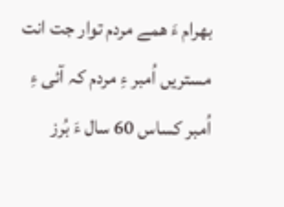بھرام ءَ ھمے مردم توار جت انت مستریں اُمبر ءِ مردم کہ آئی ءِ اُمبر کساس 60 سال ءَ بُرز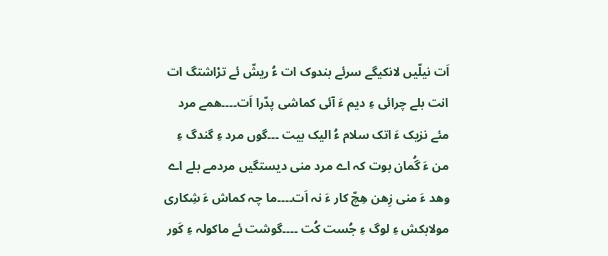اَت نیلّیں لانکیگے سرئے بندوک ات ءُ ریشّ ئے ترْاشتگ ات انت بلے چرائی ءِ دیم ءَ آئی کماشی پدّرا اَت۔۔۔۔ھمے مرد مئے نزیک ءَ اتک سلام ءُ الیک بیت ۔۔۔گوں مرد ءِ گندگ ءِ من ءَ گُمان بوت کہ اے مرد منی دیستگیں مردمے بلے اے وھد ءَ منی زِھن ھِچّ کار ءَ نہ اَت۔۔۔۔ما چہ کماش ءَ شِکاری مولابکش ءِ لوگ ءِ جُست کُت ۔۔۔۔گوشت ئے ماکولہ ءِ کَور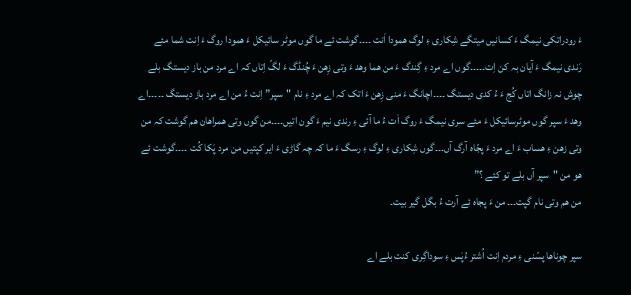ءَ رودراتکی نیمگ ءَ کسانیں میتگے شِکاری ءِ لوگ ھمودا اَنت ۔۔۔۔گوشت ئے ما گوں موٹر سائیکل ءَ ھمودا روگ ءَ اِنت شما مئے رَندی نیمگ ءَ آیان بہ کن اِت۔۔۔۔۔گوں اے مرد ءِ گِندگ ءَ من ھما وھد ءَ وتی زِھن ءَ چُنڈگ ءَ لگّ اِتاں کہ اے مرد من باز دیستگ بلے چوش نہ زانگ اتاں کُج ءَ ءُ کدی دیستگ ۔۔۔۔اچانگ ءَ منی زِھن ءَ اتک کہ اے مرد ءِ نام "سپر” اِنت ءُ من اے مرد باز دیستگ ۔۔۔۔۔اے وھد ءَ سپر گوں موٹرسائیکل ءَ مئے سری نیمگ ءَ روگ اَت ءُ ما آئی ءِ رندی نیم ءَ گون اتیں۔۔۔۔من گوں وتی ھمراھان ھم گوشت کہ من وتی زھن ءِ ھساب ءَ اے مرد ءَ پجّاہ آرگ آں۔۔۔گوں شِکاری ءِ لوگ ءِ رسگ ءَ ما کہ چہ گاڑی ءَ ایر کپتیں من مرد پَکا کُت ۔۔۔۔گوشت ئے ھو من "سپر آں بلے تو کئے ؟”
من ھم وتی نام گپت۔۔۔ من ءَ پجاہ ئے آرت ءُ بگل گیر بیت۔

سپر چوناھا پسّنی ءِ مردم اِنت اُشتر ءُپَس ءِ سوداگِری کنت بلے اے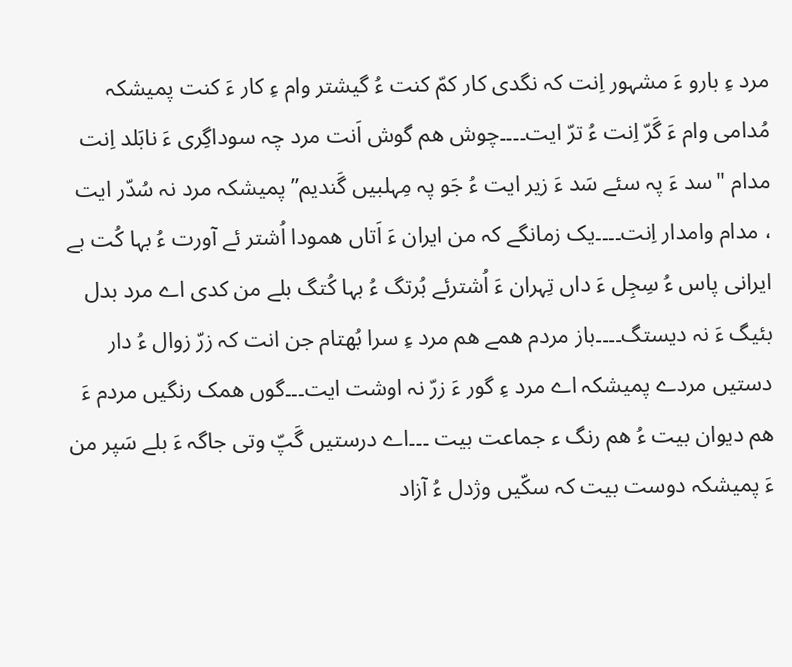مرد ءِ بارو ءَ مشہور اِنت کہ نگدی کار کمّ کنت ءُ گیشتر وام ءِ کار ءَ کنت پمیشکہ مُدامی وام ءَ گَرّ اِنت ءُ ترّ ایت۔۔۔۔چوش ھم گوش اَنت مرد چہ سوداگِری ءَ نابَلد اِنت مدام "سد ءَ پہ سئے سَد ءَ زیر ایت ءُ جَو پہ مِہلبیں گَندیم” پمیشکہ مرد نہ سُدّر ایت ، مدام وامدار اِنت۔۔۔۔یک زمانگے کہ من ایران ءَ اَتاں ھمودا اُشتر ئے آورت ءُ بہا کُت بے ایرانی پاس ءُ سِجِل ءَ داں تِہران ءَ اُشترئے بُرتگ ءُ بہا کُتگ بلے من کدی اے مرد بدل بئیگ ءَ نہ دیستگ۔۔۔۔باز مردم ھمے ھم مرد ءِ سرا بُھتام جن انت کہ زرّ زوال ءُ دار دستیں مردے پمیشکہ اے مرد ءِ گور ءَ زرّ نہ اوشت ایت۔۔۔گوں ھمک رنگیں مردم ءَ ھم دیوان بیت ءُ ھم رنگ ء جماعت بیت ۔۔۔اے درستیں گَپّ وتی جاگہ ءَ بلے سَپر من ءَ پمیشکہ دوست بیت کہ سکّیں وژدل ءُ آزاد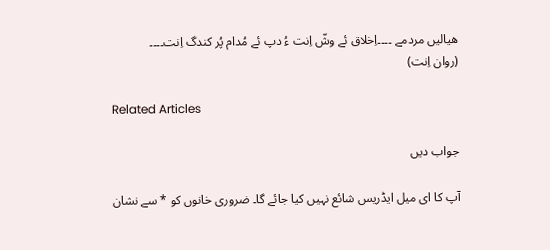ھیالیں مردمے ۔۔۔۔اِخلاق ئے وشّ اِنت ءُ دپ ئے مُدام پُر کندگ اِنت۔۔۔۔
(روان اِنت)

Related Articles

جواب دیں

آپ کا ای میل ایڈریس شائع نہیں کیا جائے گا۔ ضروری خانوں کو * سے نشان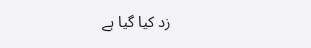زد کیا گیا ہے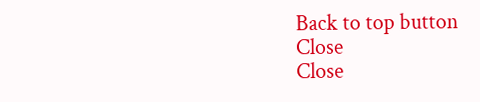Back to top button
Close
Close